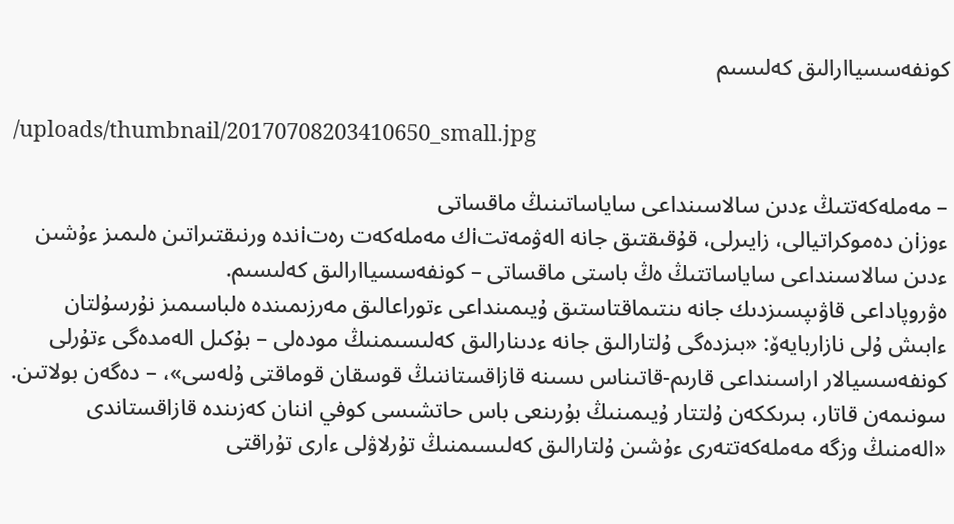كونفەسسياارالىق كەلىسىم

/uploads/thumbnail/20170708203410650_small.jpg

– مەملەكەتتىڭ ءدىن سالاسىنداعى ساياساتىنىڭ ماقساتى
ءوزiن دەموكراتيالى، زايىرلى، قۇقىقتىق جانە الەۋمەتتiك مەملەكەت رەتiندە ورنىقتىراتىن ەلىمىز ءۇشىن ءدىن سالاسىنداعى ساياساتتىڭ ەڭ باستى ماقساتى – كونفەسسياارالىق كەلىسىم.
ەۋروپاداعى قاۋىپسىزدىك جانە ىنتىماقتاستىق ۇيىمىنداعى ءتوراعالىق مەرزىمىندە ەلباسىمىز نۇرسۇلتان ءابىش ۇلى نازاربايەۆ: «بىزدەگى ۇلتارالىق جانە ءدىنارالىق كەلىسىمنىڭ مودەلى – بۇكىل الەمدەگى ءتۇرلى كونفەسسيالار اراسىنداعى قارىم-قاتىناس ىسىنە قازاقستاننىڭ قوسقان قوماقتى ۇلەسى»، – دەگەن بولاتىن. سونىمەن قاتار، بىرىككەن ۇلتتار ۇيىمىنىڭ بۇرىنعى باس حاتشىسى كوفي اننان كەزىندە قازاقستاندى «الەمنىڭ وزگە مەملەكەتتەرى ءۇشىن ۇلتارالىق كەلىسىمنىڭ تۇرلاۋلى ءارى تۇراقتى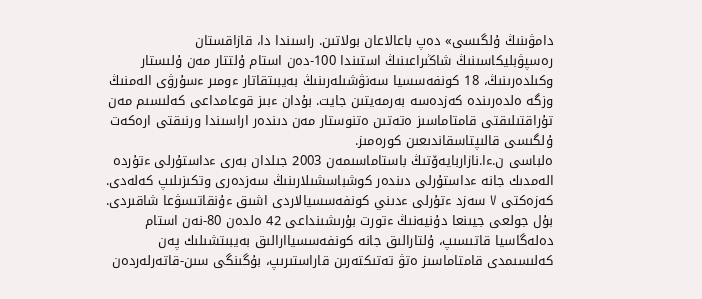دامۋىنىڭ ۇلگىسى» دەپ باعالاعان بولاتىن. راسىندا دا، قازاقستان رەسپۋبليكاسىنىڭ شاڭىراعىنىڭ استىندا 100-دەن استام ۇلتتار مەن ۇلىستار وكىلدەرىنىڭ، 18 كونفەسسيا سەنۋشىلەرىنىڭ بەيبىتقاتار ءومىر ءسۇرۋى الەمنىڭ وزگە ەلدەرىندە كەزدەسە بەرمەيتىن جايت. بۇدان ءبىز قوعامداعى كەلىسىم مەن تۇراقتىلىقتى قامتاماسىز ەتەتىن ەتنوستار مەن دىندەر اراسىندا ورنىقتى ارەكەت ۇلگىسى قالىپتاسقاندىعىن كورەمىز.
ەلباسى ن.ءا.نازاربايەۆتىڭ باستاماسىمەن 2003 جىلدان بەرى ءداستۇرلى ءتۇردە الەمدىك جانە ءداستۇرلى دىندەر كوشباسشىلارىنىڭ سەزدەرى وتكىزىلىپ كەلەدى. كەزەكتى V سەزد ءتۇرلى ءدىني كونفەسسيالاردى اشىق ءۇنقاتىسۋعا شاقىردى. بۇل جولعى جيىنعا دۇنيەنىڭ ءتورت بۇرىشىنداعى 42 ەلدەن 80-نەن استام دەلەگاسيا قاتىسىپ، ۇلتارالىق جانە كونفەسسياارالىق بەيبىتشىلىك پەن كەلىسىمدى قامتاماسىز ەتۋ تەتىكتەرىن قاراستىرىپ، بۇگىنگى سىن-قاتەرلەردەن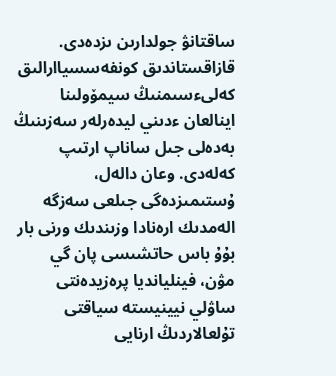ساقتانۋ جولدارىن ىزدەدى.
قازاقستاندىق كونفەسسياارالىق كەلىءسىمنىڭ سيمۆولىنا اينالعان ءدىني ليدەرلەر سەزىنىڭ بەدەلى جىل ساناپ ارتىپ كەلەدى. وعان دالەل، ۇستىمىزدەگى جىلعى سەزگە الەمدىك ارەنادا وزىندىك ورنى بار بۇۇ باس حاتشىسى پان گي مۋن، فينليانديا پرەزيدەنتى ساۋلي نيينيستە سياقتى تۇلعالاردىڭ ارنايى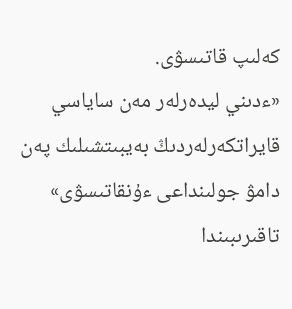كەلىپ قاتىسۋى.
«ءدىني ليدەرلەر مەن ساياسي قايراتكەرلەردىڭ بەيبىتشىلىك پەن دامۋ جولىنداعى ءۇنقاتىسۋى» تاقىرىبىندا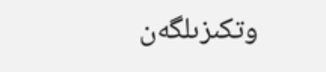وتكىزىلگەن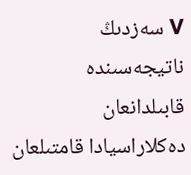V سەزدىڭ ناتيجەسىندە قابىلدانعان دەكلاراسيادا قامتىلعان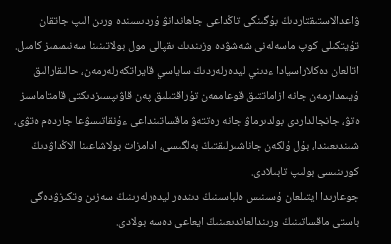ۋاعدالاستىقتاردىڭ بۇگىنگى تاڭداعى جاھاندانۋ ۇردىسىندە ورىن الىپ جاتقان تۇيتكىلى كوپ ماسەلەنى شەشۋدە وزىندىك ىقپالى مول بولاتىنىنا سەنىمىمىز كامىل.
اتالعان دەكلاراسيادا ءدىني ليدەرلەردىڭ ساياسي قايراتكەرلەرمەن، حالىقارالىق ۇيىمدارمەن جانە ازاماتتىق قوعاممەن تۇراقتىلىق پەن قاۋىپسىزدىكتى قامتاماسىز ەتۋ، جانجالداردى بولدىرماۋ جانە رەتتەۋ ماقساتىنداعى ءۇنقاتىسۋعا جاردەم ەتۋى، شىندىعىندا، بۇل ۇلكەن جاناشىرلىقتىڭ بەلگىسى، ادامزات بولاشاعىنا الاڭداۋدىڭ كورىنىسى بولىپ تابىلادى.
جوعارىدا ايتىلعان ۇسىنىس ەلباسىنىڭ دىندەر ليدەرلەرىنىڭ سەزىن وتكىزۋدەگى باستى ماقساتىنىڭ ورىندالعاندىعىنىڭ ايعاعى دەسە بولادى.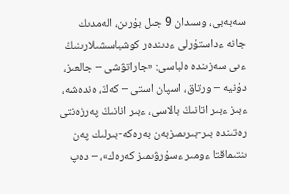سەبەبى، وسىدان 9 جىل بۇرىن، الەمدىك جانە ءداستۇرلى ءدىندەر كوشباسشىلارىنىڭ ءىى سەزىندە ەلباسى: «جاراتۋشى – جالعىز، دۇنيە – ورتاق، اسپان استى – كەڭ، ەندەشە، ءبىز ءبىر اتانىڭ بالاسى، ءبىر انانىڭ پەرزەنتى رەتىندە بىر-بىرىمىزبەن بەرەكە-بىرلىك پەن ىنتىماقتا ءومىر ءسۇرۋىمىز كەرەك»، – دەپ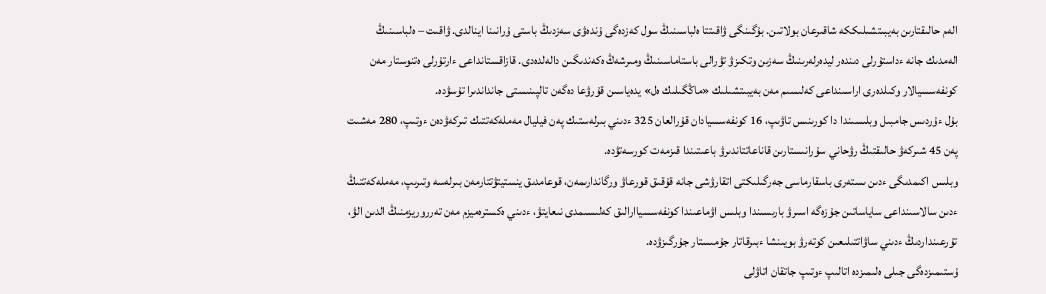الەم حالىقتارىن بەيبىتشىلىككە شاقىرعان بولاتىن. بۇگىنگى ۋاقىتتا ەلباسىنىڭ سول كەزدەگى ۇندەۋى سەزدىڭ باستى ۇرانىنا اينالدى. ۋاقىت – ەلباسىنىڭ الەمدىك جانە ءداستۇرلى دىندەر ليدەرلەرىنىڭ سەزىن وتكىزۋ تۋرالى باستاماسىنىڭ ومىرشەڭ ەكەندىگىن دالەلدەدى. قازاقستانداعى ءارتۇرلى ەتنوستار مەن كونفەسسيالار وكىلدەرى اراسىنداعى كەلىسىم مەن بەيبىتشىلىك «ماڭگىلىك ەل» يدەياسىن قۇرۋعا دەگەن تالپىنىستى جانداندىرا تۇسۋدە.
بۇل ءۇردىس جامبىل وبلىسىندا دا كورىنىس تاۋىپ، 16 كونفەسسيادان قۇرالعان 325 ءدىني بىرلەستىك پەن فيليال مەملەكەتتىك تىركەۋدەن ءوتىپ، 280 مەشىت پەن 45 شىركەۋ حالىقتىڭ رۋحاني سۇرانىستارىن قاناعاتتاندىرۋ باعىتىندا قىزمەت كورسەتۋدە.
وبلىس اكىمدىگى ءدىن ىستەرى باسقارماسى جەرگىلىكتى اتقارۋشى جانە قۇقىق قورعاۋ ورگاندارىمەن، قوعامدىق ينستيتۋتتارمەن بىرلەسە وتىرىپ، مەملەكەتتىڭ ءدىن سالاسىنداعى ساياساتىن جۇزەگە اسىرۋ بارىسىندا وبلىس اۋماعىندا كونفەسسياارالىق كەلىسىمدى نىعايتۋ، ءدىني ەكسترەميزم مەن تەرروريزمنىڭ الدىن الۋ، تۇرعىنداردىڭ ءدىني ساۋاتتىلىعىن كوتەرۋ بويىنشا ءبىرقاتار جۇمىستار جۇرگىزۋدە.
ۇستىمىزدەگى جىلى ەلىمىزدە اتالىپ ءوتىپ جاتقان اتاۋلى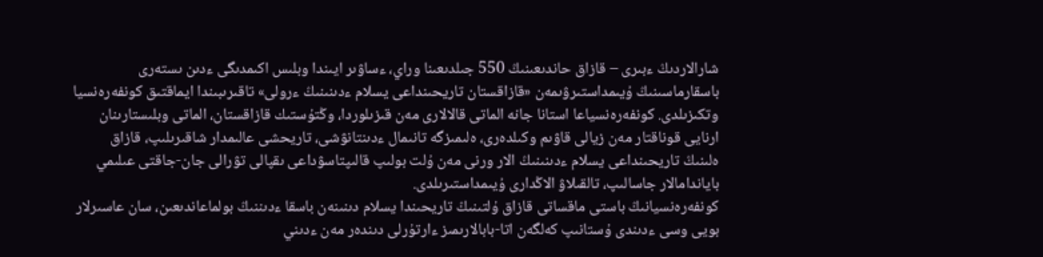شارالاردىڭ ءبىرى – قازاق حاندىعىنىڭ 550 جىلدىعىنا وراي، ءساۋىر ايىندا وبلىس اكىمدىگى ءدىن ىستەرى باسقارماسىنىڭ ۇيىمداستىرۋىمەن «قازاقستان تاريحىنداعى يسلام ءدىنىنىڭ ءرولى» تاقىرىبىندا ايماقتىق كونفەرەنسيا وتكىزىلدى. كونفەرەنسياعا استانا جانە الماتى قالالارى مەن قىزىلوردا، وڭتۇستىك قازاقستان، الماتى وبلىستارىنان ارنايى قوناقتار مەن زيالى قاۋىم وكىلدەرى، ەلىمىزگە تانىمال ءدىنتانۋشى، تاريحشى عالىمدار شاقىرىلىپ، قازاق ەلىنىڭ تاريحىنداعى يسلام ءدىنىنىڭ الار ورنى مەن ۇلت بولىپ قالىپتاسۋداعى ىقپالى تۋرالى جان-جاقتى عىلىمي باياندامالار جاسالىپ، تالقىلاۋ الاڭدارى ۇيىمداستىرىلدى.
كونفەرەنسيانىڭ باستى ماقساتى قازاق ۇلتىنىڭ تاريحىندا يسلام دىنىنەن باسقا ءدىننىڭ بولماعاندىعىن، سان عاسىرلار بويى وسى ءدىندى ۇستانىپ كەلگەن اتا-بابالارىمىز ءارتۇرلى دىندەر مەن ءدىني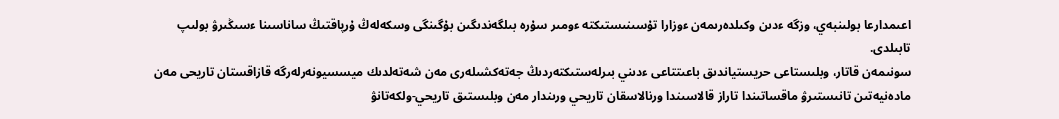اعىمدارعا بولىنبەي، وزگە ءدىن وكىلدەرىمەن ءوزارا تۇسىنىستىكتە ءومىر سۇرە بىلگەندىگىن بۇگىنگى وسكەلەڭ ۇرپاقتىڭ ساناسىنا ءسىڭىرۋ بولىپ تابىلدى.
سونىمەن قاتار، وبلىستاعى حريستياندىق باعىتتاعى ءدىني بىرلەستىكتەردىڭ جەتەكشىلەرى مەن شەتەلدىك ميسسيونەرلەرگە قازاقستان تاريحى مەن مادەنيەتىن تانىستىرۋ ماقساتىندا تاراز قالاسىندا ورنالاسقان تاريحي ورىندار مەن وبلىستىق تاريحي-ولكەتانۋ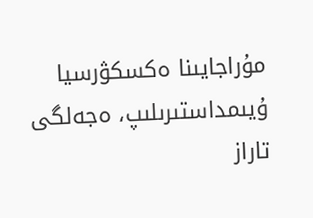مۇراجايىنا ەكسكۋرسيا ۇيىمداستىرىلىپ، ەجەلگى تاراز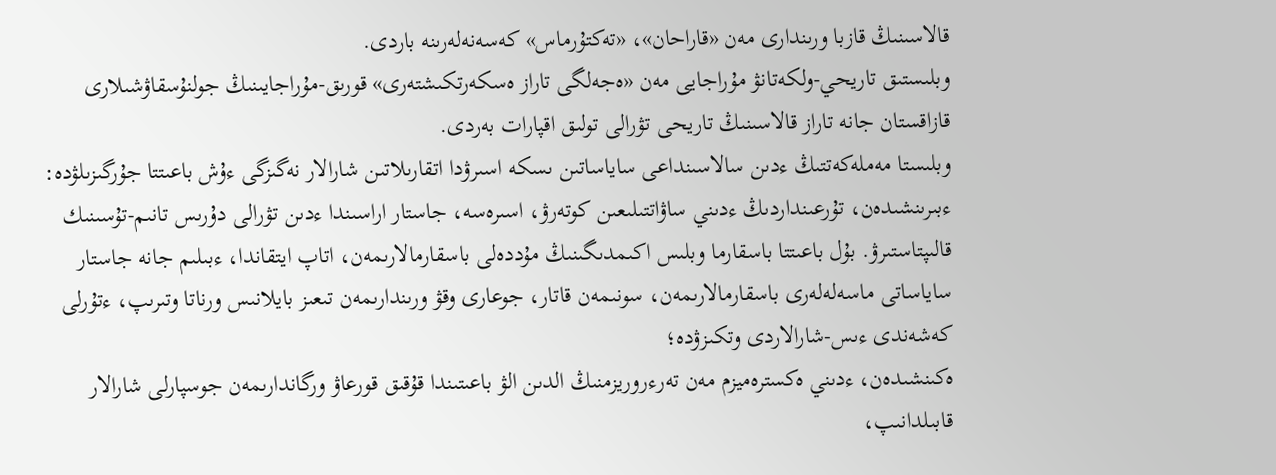قالاسىنىڭ قازبا ورىندارى مەن «قاراحان»، «تەكتۇرماس» كەسەنەلەرىنە باردى.
وبلىستىق تاريحي-ولكەتانۋ مۇراجايى مەن «ەجەلگى تاراز ەسكەرتكىشتەرى» قورىق-مۇراجايىنىڭ جولنۇسقاۋشىلارى قازاقستان جانە تاراز قالاسىنىڭ تاريحى تۋرالى تولىق اقپارات بەردى.
وبلىستا مەملەكەتتىڭ ءدىن سالاسىنداعى ساياساتىن ىسكە اسىرۋدا اتقارىلاتىن شارالار نەگىزگى ءۇش باعىتتا جۇرگىزىلۋدە: ءبىرىنشىدەن، تۇرعىنداردىڭ ءدىني ساۋاتتىلىعىن كوتەرۋ، اسىرەسە، جاستار اراسىندا ءدىن تۋرالى دۇرىس تانىم-تۇسىنىك قالىپتاستىرۋ. بۇل باعىتتا باسقارما وبلىس اكىمدىگىنىڭ مۇددەلى باسقارمالارىمەن، اتاپ ايتقاندا، ءبىلىم جانە جاستار ساياساتى ماسەلەلەرى باسقارمالارىمەن، سونىمەن قاتار، جوعارى وقۋ ورىندارىمەن تىعىز بايلانىس ورناتا وتىرىپ، ءتۇرلى كەشەندى ءىس-شارالاردى وتكىزۋدە؛
ەكىنشىدەن، ءدىني ەكسترەميزم مەن تەرءروريزمنىڭ الدىن الۋ باعىتىندا قۇقىق قورعاۋ ورگاندارىمەن جوسپارلى شارالار قابىلدانىپ،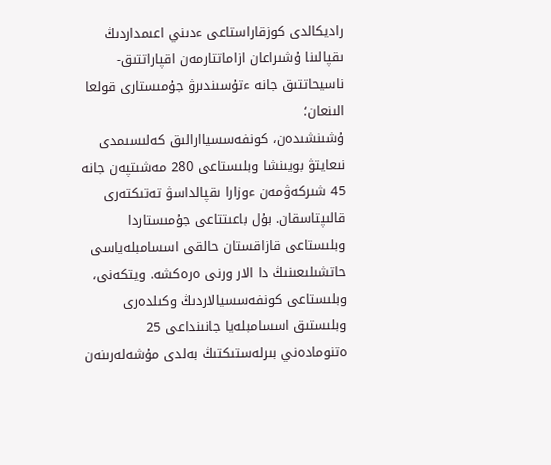راديكالدى كوزقاراستاعى ءدىني اعىمداردىڭ ىقپالىنا ۇشىراعان ازاماتتارمەن اقپاراتتىق-ناسيحاتتىق جانە ءتۇسىندىرۋ جۇمىستارى قولعا الىنعان؛
ۇشىنشىدەن، كونفەسسياارالىق كەلىسىمدى نىعايتۋ بويىنشا وبلىستاعى 280 مەشىتپەن جانە 45 شىركەۋمەن ءوزارا ىقپالداسۋ تەتىكتەرى قالىپتاسقان. بۇل باعىتتاعى جۇمىستاردا وبلىستاعى قازاقستان حالقى اسسامبلەياسى حاتشىلىعىنىڭ دا الار ورنى ەرەكشە. ويتكەنى، وبلىستاعى كونفەسسيالاردىڭ وكىلدەرى وبلىستىق اسسامبلەيا جانىنداعى 25 ەتنومادەني بىرلەستىكتىڭ بەلدى مۇشەلەرىنەن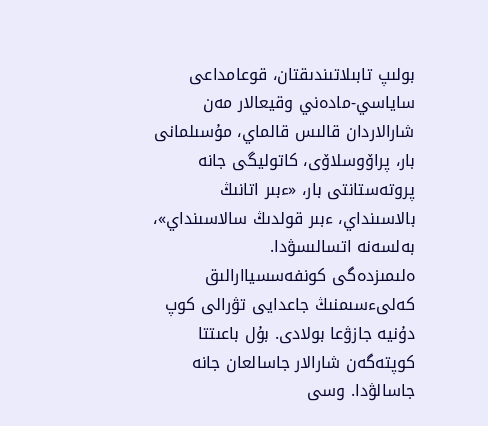بولىپ تابىلاتىندىقتان، قوعامداعى ساياسي-مادەني وقيعالار مەن شارالاردان قالىس قالماي، مۇسىلمانى بار، پراۆوسلاۆى، كاتوليگى جانە پروتەستانتى بار، «ءبىر اتانىڭ بالاسىنداي، ءبىر قولدىڭ سالاسىنداي»، بەلسەنە اتسالىسۋدا.
ەلىمىزدەگى كونفەسسياارالىق كەلىءسىمنىڭ جاعدايى تۋرالى كوپ دۇنيە جازۋعا بولادى. بۇل باعىتتا كوپتەگەن شارالار جاسالعان جانە جاسالۋدا. وسى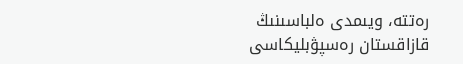رەتتە، ويىمدى ەلباسىنىڭ قازاقستان رەسپۋبليكاسى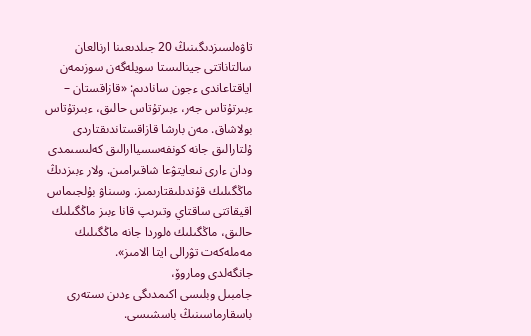تاۋەلسىزدىگىنىڭ 20 جىلدىعىنا ارنالعان سالتاناتتى جينالىستا سويلەگەن سوزىمەن اياقتاعاندى ءجون سانادىم: «قازاقستان – ءبىرتۇتاس جەر، ءبىرتۇتاس حالىق، ءبىرتۇتاس بولاشاق. مەن بارشا قازاقستاندىقتاردى ۇلتارالىق جانە كونفەسسياارالىق كەلىسىمدى ودان ءارى نىعايتۋعا شاقىرامىن. ولار ءبىزدىڭ ماڭگىلىك قۇندىلىقتارىمىز. وسىناۋ بۇلجىماس اقيقاتتى ساقتاي وتىرىپ قانا ءبىز ماڭگىلىك حالىق، ماڭگىلىك ەلوردا جانە ماڭگىلىك مەملەكەت تۋرالى ايتا الامىز».
جانگەلدى وماروۆ،
جامبىل وبلىسى اكىمدىگى ءدىن ىستەرى باسقارماسىنىڭ باسشىسى.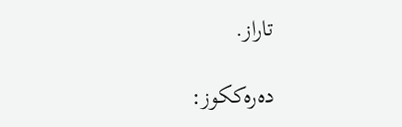تاراز.

دەرەككوز: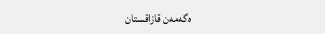ەگەمەن قازاقستان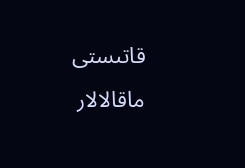قاتىستى ماقالالار